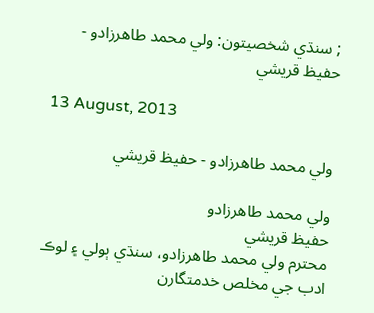; سنڌي شخصيتون: ولي محمد طاهرزادو - حفيظ قريشي

13 August, 2013

ولي محمد طاهرزادو - حفيظ قريشي

ولي محمد طاهرزادو
حفيظ قريشي
محترم ولي محمد طاهرزادو، سنڌي ٻولي ۽ لوڪ ادب جي مخلص خدمتگارن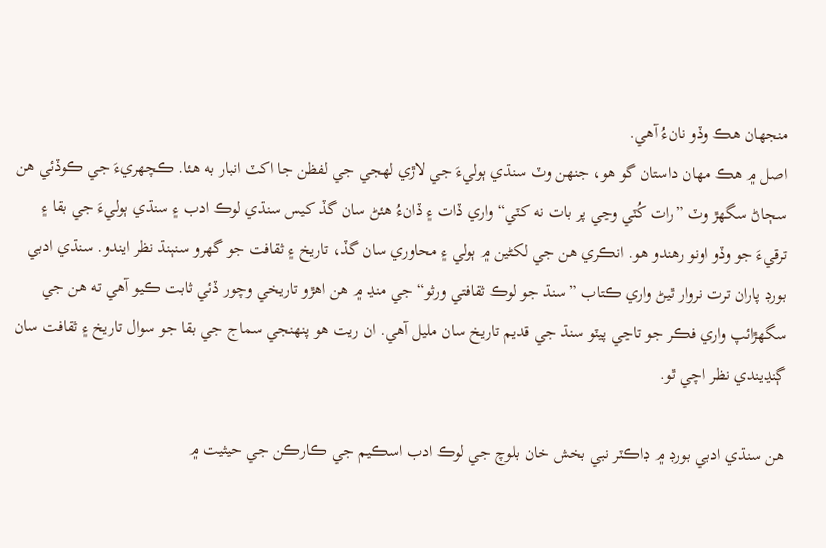منجهان هڪ وڏو نانءُ آهي.
اصل ۾ هڪ مهان داستان گو هو، جنهن وٽ سنڌي ٻوليءَ جي لاڙي لهجي جي لفظن جا اکٽ انبار به هئا. ڪچهريءَ جي ڪوڏئي هن سڄاڻ سگهڙ وٽ ”رات کُٽي وڃي پر بات نه کٽي“ واري ڏات ۽ ڏانءُ هئڻ سان گڏ کيس سنڌي لوڪ ادب ۽ سنڌي ٻوليءَ جي بقا ۽ ترقيءَ جو وڏو اونو رهندو هو. انڪري هن جي لکڻين ۾ ٻولي ۽ محاوري سان گڏ، تاريخ ۽ ثقافت جو گهرو سنٻنڌ نظر ايندو. سنڌي ادبي بورڊ پاران ترت نروار ٿيڻ واري ڪتاب ”سنڌ جو لوڪ ثقافتي ورثو“ جي منڍ ۾ هن اهڙو تاريخي وچور ڏئي ثابت ڪيو آهي ته هن جي سگهڙائپ واري فڪر جو تاڃي پيٽو سنڌ جي قديم تاريخ سان مليل آهي. ان ريت هو پنهنجي سماج جي بقا جو سوال تاريخ ۽ ثقافت سان ڳنڍيندي نظر اچي ٿو.

هن سنڌي ادبي بورڊ ۾ ڊاڪٽر نبي بخش خان بلوچ جي لوڪ ادب اسڪيم جي ڪارڪن جي حيثيت ۾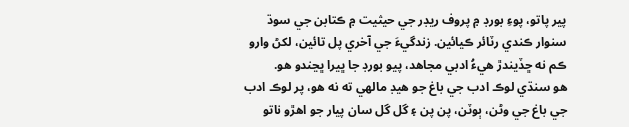پير پاتو، پوءِ بورڊ ۾ پروف ريڊر جي حيثيت ۾ ڪتابن جي سوڌ سنوار ڪندي رٽائر ڪيائين. زندگيءَ جي آخري پل تائين، لکڻ وارو ڪم نه ڇڏيندڙ هيءُ ادبي مجاهد، پيو بورڊ جا ڀيرا ڀڃندو هو.
هو سنڌي لوڪ ادب جي باغ جو هيڊ مالهي ته نه هو، پر لوڪ ادب جي باغ جي وڻن، ٻوٽن، پن پن ۽ گل گل سان پيار جو اهڙو ناتو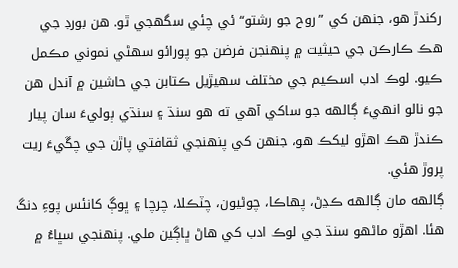رکندڙ هو، جنهن کي ”روح جو رشتو“ ئي چئي سگهجي ٿو. هن بورڊ جي هڪ ڪارڪن جي حيثيت ۾ پنهنجن فرضن جو پورائو سهڻي نموني مڪمل ڪيو. لوڪ ادب اسڪيم جي مختلف سهيڙيل ڪتابن جي حاشين ۾ آندل هن جو نالو انهيءَ ڳالهه جو ساکي آهي ته هو سنڌ ۽ سنڌي ٻوليءَ سان پيار ڪندڙ هڪ اهڙو ليکڪ هو، جنهن کي پنهنجي ثقافتي پاڙن جي چڱيءَ ريت پروڙ هئي.
ڳالهه مان ڳالهه ڪڍڻ، پهاڪا، چوڻيون، چٽڪلا، چرچا ۽ ڀوڳ کانئس پوءِ دنگ هئا. اهڙو ماڻهو سنڌ جي لوڪ ادب کي هاڻ ڀاڳين ملي. پنهنجي سڀاءُ ۾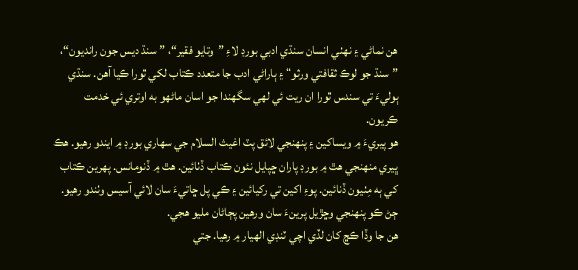هن نماڻي ۽ نهٺي انسان سنڌي ادبي بورڊ لاءِ ”وتايو فقير“، ”سنڌ ديس جون رانديون“، ”سنڌ جو لوڪ ثقافتي ورثو“ ۽ ٻاراڻي ادب جا متعدد ڪتاب لکي ٿورا ڪيا آهن. سنڌي ٻوليءَ تي سندس ٿورا ان ريت ئي لهي سگهندا جو اسان ماڻهو به اوتري ئي خدمت ڪريون.
هو پيريءَ ۾ ويساکين ۽ پنهنجي لائق پٽ اغيث السلام جي سهاري بورڊ ۾ ايندو رهيو. هڪ ڀيري منهنجي هٿ ۾ بورڊ پاران ڇپايل نئون ڪتاب ڏٺائين. هٿ ۾ ڏنومانس. پهرين ڪتاب کي ٻه مِٺيون ڏنائين. پوءِ اکين تي رکيائين ۽ ڪي پل ڇاتيءَ سان لائي آسيس وٺندو رهيو. ڄڻ ڪو پنهنجي وڇڙيل پرينءَ سان ورهين پڄاڻان مليو هجي.
هن جا وڏا ڪڇ کان لڏي اچي ٽنڊي الهيار ۾ رهيا. جتي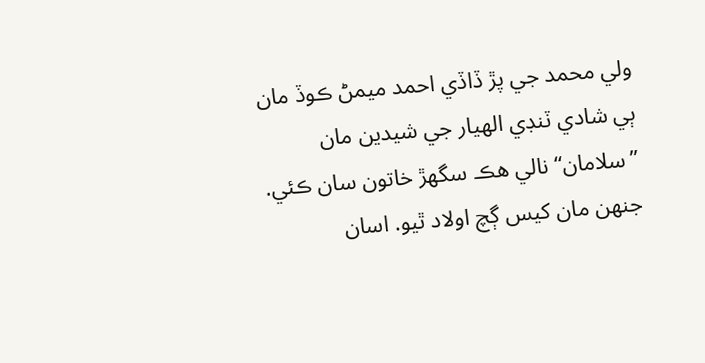ولي محمد جي پڙ ڏاڏي احمد ميمڻ ڪوڏ مان ٻي شادي ٽنڊي الهيار جي شيدين مان ”سلامان“ نالي هڪ سگهڙ خاتون سان ڪئي. جنهن مان کيس ڳچ اولاد ٿيو. اسان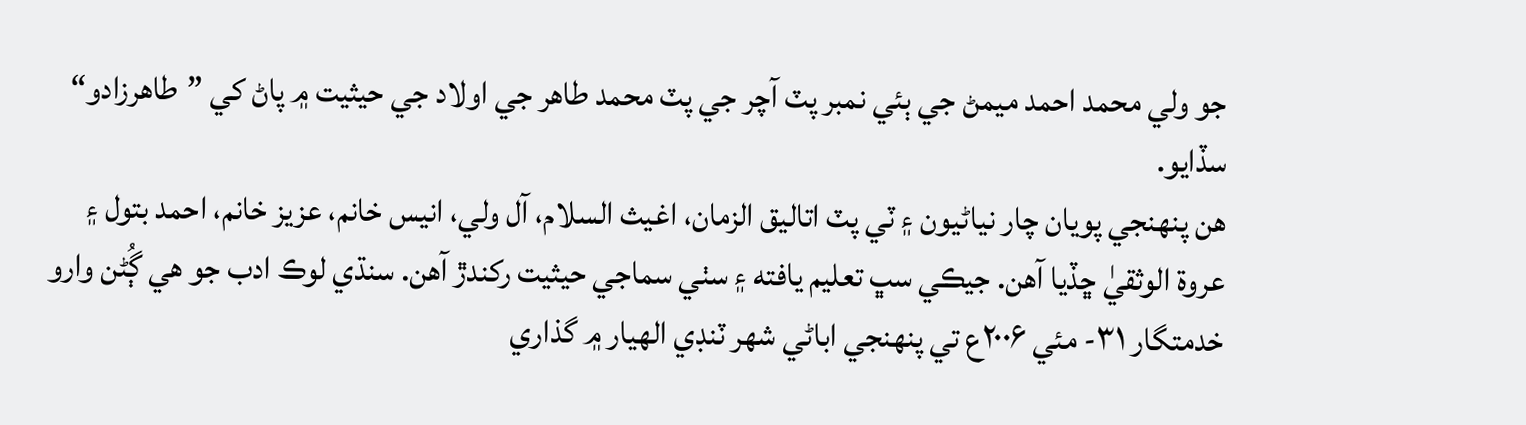جو ولي محمد احمد ميمڻ جي ٻئي نمبر پٽ آچر جي پٽ محمد طاهر جي اولاد جي حيثيت ۾ پاڻ کي ”طاهرزادو“ سڏايو.
هن پنهنجي پويان چار نياڻيون ۽ ٽي پٽ اتاليق الزمان، اغيث السلام، آل ولي، انيس خانم، عزيز خانم، احمد بتول ۽ عروة الوثقيٰ ڇڏيا آهن. جيڪي سڀ تعليم يافته ۽ سٺي سماجي حيثيت رکندڙ آهن. سنڌي لوڪ ادب جو هي ڳُڻن وارو خدمتگار ۳۱- مئي ۲۰۰۶ع تي پنهنجي اباڻي شهر ٽنڊي الهيار ۾ گذاري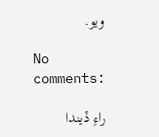ويو.

No comments:

راءِ ڏيندا